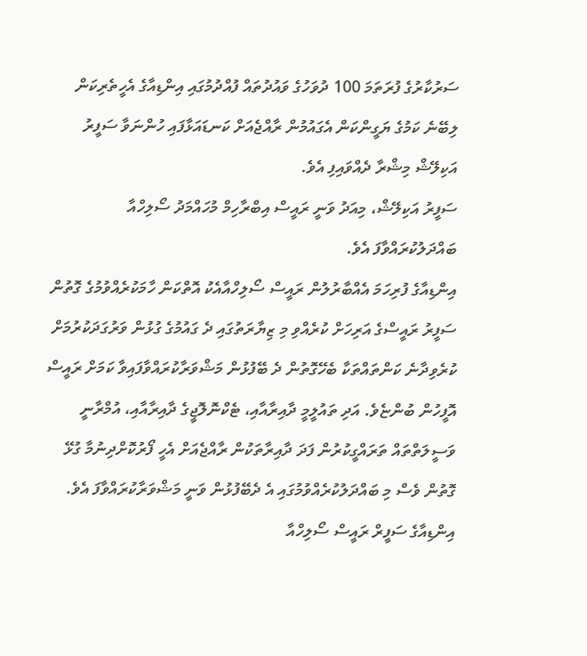ސަރުކާރުގެ ފުރަތަމަ 100 ދުވަހުގެ ވައުދުތައް ފުއްދުމުގައި އިންޑިއާގެ އެހީތެރިކަން ލިބޭނެ ކަމުގެ ޔަގީންކަން އެގައުމުން ރާއްޖެއަށް ކަނޑައަޅާފައި ހުންނަވާ ސަފީރު އަކިލޭޝް މިޝްރާ ދެއްވައިފި އެވެ.
ސަފީރު އަކިލޭޝް، މިއަދު ވަނީ ރައީސް އިބްރާހިމް މުހައްމަދު ސޯލިހްއާ ބައްދަލުކުރައްވާފަ އެވެ.
އިންޑިއާގެ ފުރިހަމަ އެއްބާރުލުން ރައީސް ސޯލިހްއާއެކު އޮތްކަން ހާމަކުރެއްވުމުގެ ގޮތުން ސަފީރު ރައީސްގެ އަރިހަށް ކުރެއްވި މި ޒިޔާރަތުގައި ދެ ގައުމުގެ ގުޅުން ވަރުގަދަކުރުމަށް ކުރެވިދާނެ ކަންތައްތަކާ ބެހޭގޮތުން ދެ ބޭފުޅުން މަޝްވަރާކުރައްވާފައިވާ ކަމަށް ރައީސް އޮފީހުން ބުންޏެވެ. އަދި ތައުލީމީ ދާއިރާއާއި، ޓެކްނޮލޮޖީގެ ދާއިރާއާއި، އުމްރާނީ ވަސީލަތްތައް ތަރައްގީކުރުން ފަދަ ދާއިރާތަކުން ރާއްޖެއަށް އެހީ ފޯރުކޮށްދިނުމާ ގުޅޭ ގޮތުން ވެސް މި ބައްދަލުކުރެއްވުމުގައި އެ ދެބޭފުޅުން ވަނީ މަޝްވަރާކުރައްވާފަ އެވެ.
އިންޑިއާގެ ސަފީރް ރައީސް ސޯލިހްއާ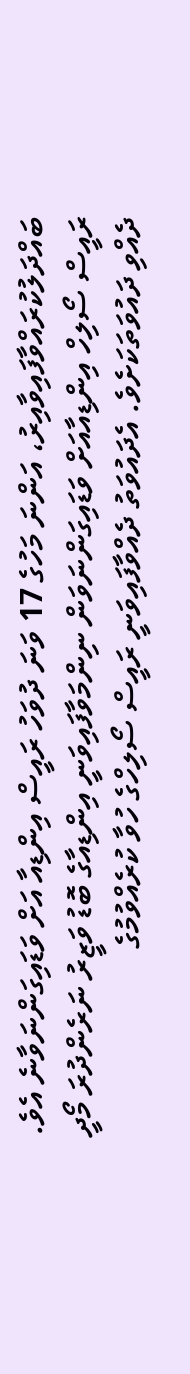ބައްދަލުކުރައްވާފައިވާއިރު، އަންނަ މަހުގެ 17 ވަނަ ދުވަހު ރައީސް އިންޑިއާ އަށް ވަޑައިގަންނަވާނެ އެވެ. ރައީސް ސޯލިހް އިންޑިއާއަށް ވަޑައިގަންނަވަން ނިންމަވާފައިވަނީ އިންޑިއާގެ ބޮޑު ވަޒީރު ނަރެންދުރަ މޯދީ ދެއްވި ދައުވަތަކަށެވެ. އެދައުވަތު ދެއްވާފައިވަނީ ރައީސް ސޯލިހްގެ ހުވާ ކުރެއްވުމުގެ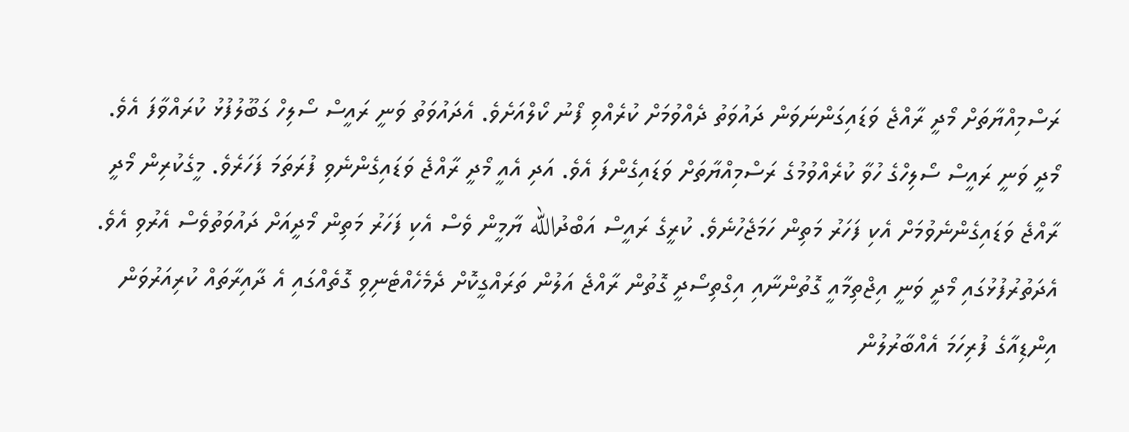ރަސްމިއްޔާތަށް މޯދީ ރާއްޖެ ވަޑައިގަންނަވަން ދައުވަތު ދެއްވުމަށް ކުރެއްވި ފޯނު ކޯލްއަށެވެ. އެދައުވަތު ވަނީ ރައީސް ސޯލިހް ގަބޫލުފުޅު ކުރައްވާފަ އެވެ.
މޯދީ ވަނީ ރައީސް ސޯލިހްގެ ހުވާ ކުރެއްވުމުގެ ރަސްމިއްޔާތަށް ވަޑައިގެންފަ އެވެ. އަދި އެއީ މޯދީ ރާއްޖެ ވަޑައިގެންނެވި ފުރަތަމަ ފަހަރެވެ. މީގެކުރިން މޯދީ ރާއްޖެ ވަޑައިގެންނެވުމަށް އެކި ފަހަރު މަތިން ހަމަޖެހުނެވެ. ކުރީގެ ރައީސް އަބްދުالله ޔާމީން ވެސް އެކި ފަހަރު މަތިން މޯދީއަށް ދައުވަތުވެސް އެރުވި އެވެ.
އެދަތުރުފުޅުގައި މޯދީ ވަނީ އިޖްތިމާއީ ގޮތުންނާއި އިގްތިސޯދީ ގޮތުން ރާއްޖެ އަލުން ތަރައްގީކޮށް ދެމެހެއްޓެނިވި ގޮތެއްގައި އެ ދާއިރާތައް ކުރިއަރުވަން އިންޑިއާގެ ފުރިހަމަ އެއްބާރުލުން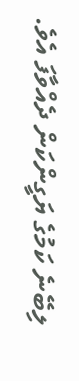ލިބޭނެ ކަމުގެ ޔަގީންކަން ދެއްވާފަ އެވެ.